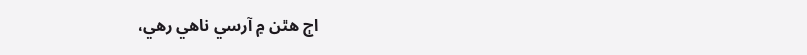اڄ هٿن ۾ آرسي ناهي رهي،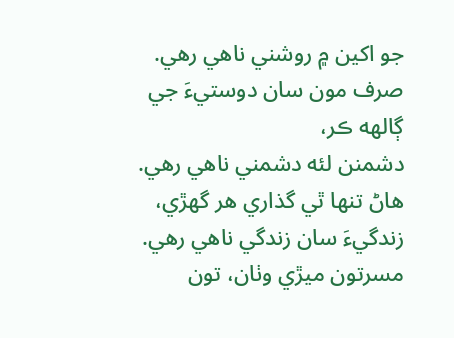جو اکين ۾ روشني ناهي رهي.
صرف مون سان دوستيءَ جي ڳالهه ڪر،
دشمنن لئه دشمني ناهي رهي.
هاڻ تنها ٿي گذاري هر گهڙي،
زندگيءَ سان زندگي ناهي رهي.
مسرتون ميڙي وٺان، تون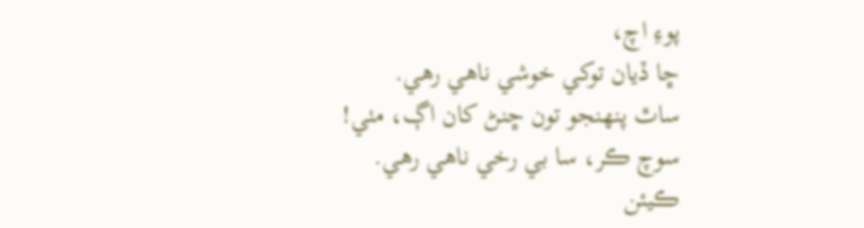پوءِ اچ،
ڇا ڏيان توکي خوشي ناهي رهي.
ساٿ پنهنجو تون ڇنڻ کان اڳ، مٺي!
سوچ ڪر، سا بي رخي ناهي رهي.
ڪيئن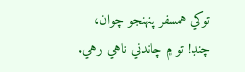توکي همسفر پنهنجو چوان،
چنڊ! تو ۾ چاندني ناهي رهي.